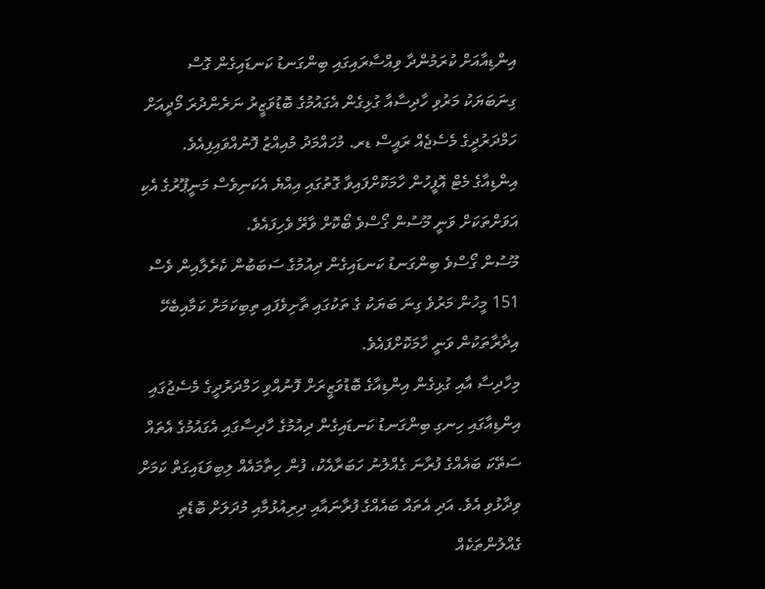އިންޑިއާއަށް ކުރަމުންދާ ވިއްސާރައިގައި ބިންގަނޑު ކަނޑައިގެން ގޮސް ގިނަބަޔަކު މަރުވި ހާދިސާއާ ގުޅިގެން އެގައުމުގެ ބޮޑުވަޒީރު ނަރެންދުރަ މޯދީއަށް ހަމްދަރުދީގެ މެސެޖެއް ރައީސް ޑރ. މުހައްމަދު މުއިއްޒު ފޮނުއްވައިފިއެވެ.
އިންޑިއާގެ މެޓް އޮފީހުން ހާމަކޮށްފައިވާ ގޮތުގައި އިއްޔެ އެކަނިވެސް މަނީޕޫރުގެ އެކި އަވަށްތަކަށް ވަނީ މޫސުން ގޯސްވެ ބޯކޮށް ވާރޭ ވެހިފައެވެ.
މޫސުން ގޯސްވެ ބިންގަނޑު ކަނޑައިގެން ދިއުމުގެ ސަބަބުން ކެރެލާއިން ވެސް 151 މީހުން މަރުވެ ގިނަ ބަޔަކު ގެ ތަކުގައި ތާށިވެފައި ތިބިކަމަށް ކަމާއިބެހޭ އިދާރާތަކުން ވަނީ ހާމަކޮށްފައެވެ.
މިހާދިސާ އާއި ގުޅިގެން އިންޑިއާގެ ބޮޑުވަޒީރަށް ފޮނުއްވި ހަމްދަރުދީގެ މެސެޖުގައި އިންޑިއާގައި ހިނގި ބިންގަނޑު ކަނޑައިގެން ދިއުމުގެ ހާދިސާގައި އެގައުމުގެ އެތައް ސަތޭކަ ބައެއްގެ ފުރާނަ ގެއްލުނު ހަބަރާއެކު، ފުން ހިތާމައެއް ލިބިވަޑައިގަތް ކަމަށް ވިދާޅުވި އެވެ. އަދި އެތައް ބައެއްގެ ފުރާނައާއި ދިރިއުޅުމާއި މުދަލަށް ބޮޑެތި ގެއްލުންތަކެއް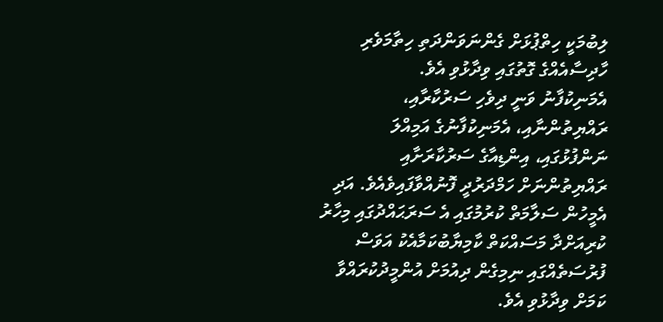ލިބުމަކީ ހިތްޕުޅަށް ގެންނަވަންދަތި ހިތާމަވެރި ހާދިސާއެއްގެ ގޮތުގައި ވިދާޅުވި އެވެ.
އެމަނިކުފާނު ވަނީ ދިވެހި ސަރުކާރާއި، ރައްޔިތުންނާއި، އެމަނިކުފާނުގެ އަމިއްލަ ނަންފުޅުގައި، އިންޑިއާގެ ސަރުކާރަށާއި ރައްޔިތުންނަށް ހަމްދަރުދީ ފޮނުއްވާފައިވެއެވެ. އަދި އެމީހުން ސަލާމަތް ކުރުމުގައި އެ ސަރަޙައްދުގައި މިހާރު ކުރިއަށްދާ މަސައްކަތް ކާމިޔާބުކަމާއެކު އަވަސް ފުރުސަތެއްގައި ނިމިގެން ދިއުމަށް އުންމީދުކުރައްވާ ކަމަށް ވިދާޅުވި އެވެ.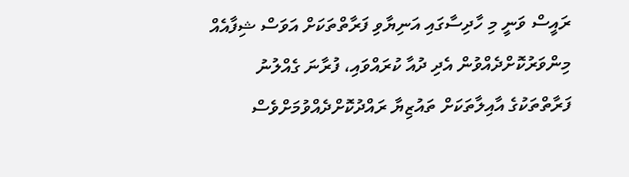ރައީސް ވަނީ މި ހާދިސާގައި އަނިޔާވި ފަރާތްތަކަށް އަވަސް ޝިފާއެއް މިންވަރުކޮށްދެއްވުން އެދި ދުއާ ކުރައްވައި، ފުރާނަ ގެއްލުނު ފަރާތްތަކުގެ އާއިލާތަކަށް ތައުޒިޔާ ރައްދުކޮށްދެއްވުމަށްވެސް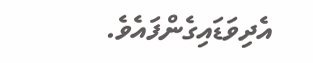އެދިވަޑައިގެންފައެވެ.